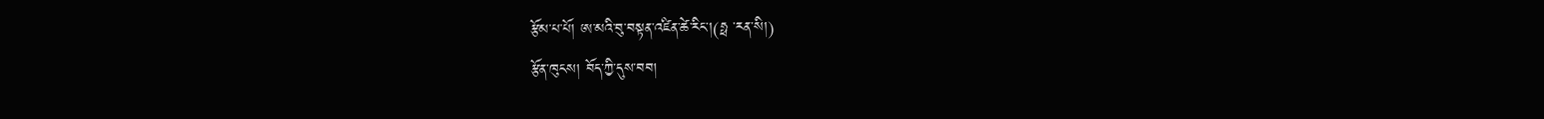རྩོམ་པ་པོ། ཨ་མའི་བུ་བསྟན་འཛིན་ཚེ་རིང་།(ཧྥ ་རན་སི།)
རྩོན་ཁུངས། བོད་ཀྱི་དུས་བབ།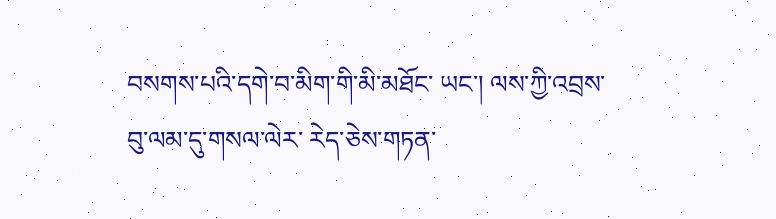བསགས་པའི་དགེ་བ་མིག་གི་མི་མཐོང་ ཡང་། ལས་ཀྱི་འབྲས་བུ་ལམ་དུ་གསལ་ལེར་ རེད་ཅེས་གཏན་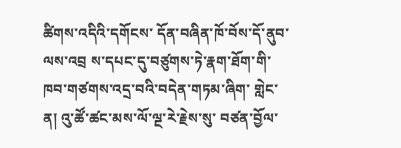ཚིགས་འདིའི་དགོངས་ དོན་བཞིན་ཁོ་བོས་དོ་ནུབ་ལས་འབྲ ས་དཔང་དུ་བཙུགས་ཏེ་རྣག་ཐོག་གི་ ཁབ་གཙགས་འདྲ་བའི་བདེན་གཏམ་ཞིག་ གླེང་ན། འུ་ཚོ་ཚང་མས་ལོ་ལྔ་རེ་རྗེས་སུ་ བཙན་བྱོལ་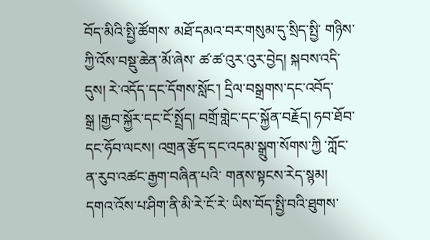བོད་མིའི་སྤྱི་ཚོགས་ མཐོ་དམའ་བར་གསུམ་དུ་སྲིད་སྤྱི་ གཉིས་ཀྱི་འོས་བསྡུ་ཆེན་མོ་ཞེས་ ཚ་ཚ་འུར་འུར་བྱེད། སྐབས་འདི་དུས། རེ་འདོད་དང་དོགས་སློང་། དྲིལ་བསྒྲགས་དང་འབོད་སྒྲ །རྒྱབ་སྐྱོར་དང་ངོ་སྤྲོད། བགྲོ་གླེང་དང་སྐྱོན་བརྗོད། ཧབ་ཐོབ་དང་ཧོབ་ལངས། འགྲན་རྩོད་དང་འདམ་སྒྲུག་སོགས་ཀྱི ་ཀློང་ན་རུབ་འཚང་རྒྱག་བཞིན་པའི་ གནས་སྟངས་རེད་སྙམ། དགའ་འོས་པ་ཤིག་ནི་མི་རེ་ངོ་རེ་ ཡིས་བོད་སྤྱི་བའི་ཐུགས་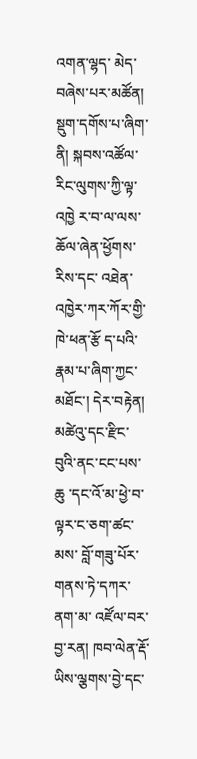འགན་ལྷད་ མེད་བཞེས་པར་མཚོན། སྡུག་དགོས་པ་ཞིག་ནི། སྐབས་འཚོལ་རིང་ལུགས་ཀྱི་ལྟ་འཁྱེ ར་བ་ལ་ལས་ཆོལ་ཞེན་ཕྱོགས་རིས་དང་ འཐེན་འཁྱེར་ཀར་ཀོར་གྱི་ཁེ་ཕན་རྩོ ད་པའི་རྣམ་པ་ཞིག་ཀྱང་མཐོང་། དེར་བརྟེན། མཚེའུ་དང་རྫིང་བུའི་ནང་ངང་པས་ཆུ ་དང་འོ་མ་ཕྱེ་བ་ལྟར་ང་ཅག་ཚང་མས་ བློ་གཟུ་པོར་གནས་ཏེ་དཀར་ནག་མ་ འཛོལ་བར་བྱ་རན། ཁབ་ལེན་རྡོ་ཡིས་ལྕགས་བྱེ་དང་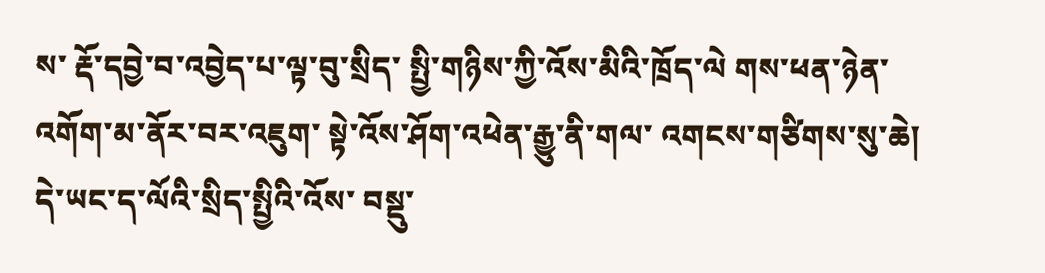ས་ རྡོ་དབྱེ་བ་འབྱེད་པ་ལྟ་བུ་སྲིད་ སྤྱི་གཉིས་ཀྱི་འོས་མིའི་ཁྲོད་ལེ གས་ཕན་ཉེན་འགོག་མ་ནོར་བར་འཇུག་ སྟེ་འོས་ཤོག་འཕེན་རྒྱུ་ནི་གལ་ འགངས་གཙིགས་སུ་ཆེ།
དེ་ཡང་ད་ལོའི་སྲིད་སྤྱིའི་འོས་ བསྡུ་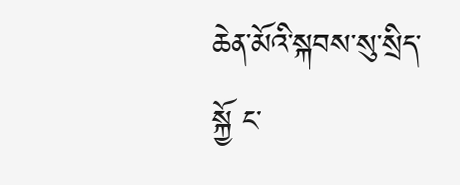ཆེན་མོའི་སྐབས་སུ་སྲིད་སྐྱོ ང་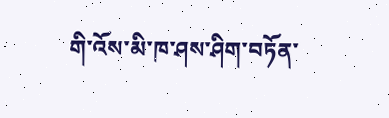གི་འོས་མི་ཁ་ཤས་ཤིག་བཏོན་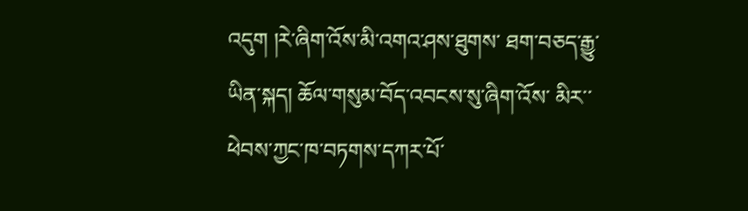འདུག །རེ་ཞིག་འོས་མི་འགའ་ཤས་ཐུགས་ ཐག་བཅད་རྒྱུ་ཡིན་སྐད། ཆོལ་གསུམ་བོད་འབངས་སུ་ཞིག་འོས་ མིར་་ཕེབས་ཀྱང་ཁ་བཏགས་དཀར་པོ་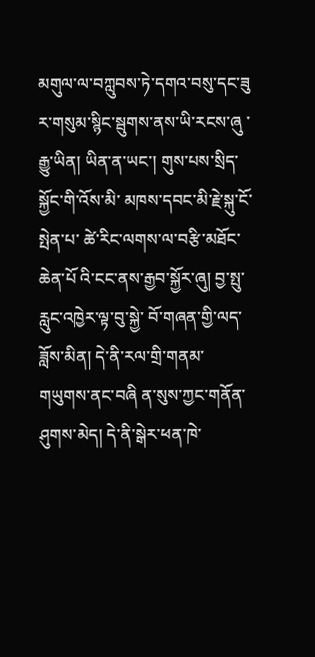མགུལ་ལ་བཀླུབས་ཏེ་དགའ་བསུ་དང་ཟུ ར་གསུམ་སྙིང་སྦུགས་ནས་ཡི་རངས་ཞུ ་རྒྱུ་ཡིན། ཡིན་ན་ཡང་། གུས་པས་སྲིད་སྐྱོང་གི་འོས་མི་ མཁས་དབང་མི་རྗེ་སྐུ་ངོ་སྤེན་པ་ ཚེ་རིང་ལགས་ལ་བརྩི་མཐོང་ཆེན་པོ འི་ངང་ནས་རྒྱབ་སྐྱོར་ཞུ། བྱ་སྤུ་རླུང་འཁྱེར་ལྟ་བུ་སྐྱེ་ བོ་གཞན་གྱི་ལད་ཟློས་མིན། དེ་ནི་རལ་གྲི་གནམ་གཡུགས་ནང་བཞི ན་སུས་ཀྱང་གནོན་ཤུགས་མེད། དེ་ནི་སྒེར་ཕན་ཁེ་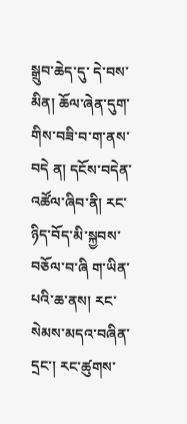སྒྲུབ་ཆེད་དུ་ དེ་བས་མིན། ཆོལ་ཞེན་དུག་གིས་བཟི་བ་ག་ནས་བདེ ན། དངོས་བདེན་འཚོལ་ཞིབ་ནི། རང་ཉིད་བོད་མི་སྐྱབས་བཅོལ་བ་ཞི ག་ཡིན་པའི་ཆ་ནས། རང་སེམས་མདའ་བཞིན་དྲང་། རང་ཚུགས་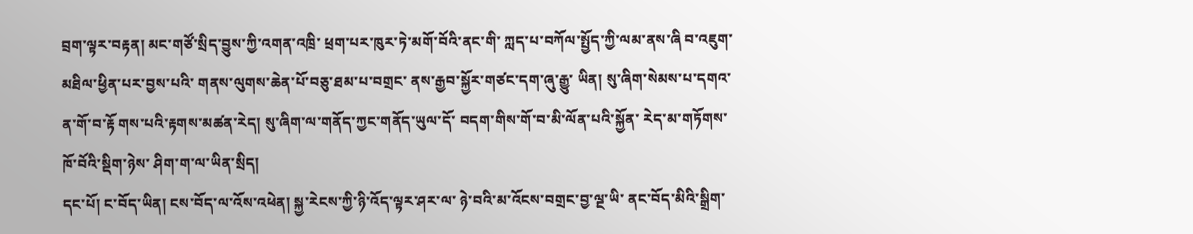བྲག་ལྟར་བརྟན། མང་གཙོ་སྲིད་བྱུས་ཀྱི་འགན་འཁྲི་ ཕྲག་པར་ཁུར་ཏེ་མགོ་བོའི་ནང་གི་ ཀླད་པ་བཀོལ་སྤྱོད་ཀྱི་ལམ་ནས་ཞི བ་འཇུག་མཐིལ་ཕྱིན་པར་བྱས་པའི་ གནས་ལུགས་ཆེན་པོ་བཅུ་ཐམ་པ་བགྲང་ ནས་རྒྱབ་སྐྱོར་གཙང་དག་ཞུ་རྒྱུ་ ཡིན། སུ་ཞིག་སེམས་པ་དགའ་ན་གོ་བ་རྟོ གས་པའི་རྟགས་མཚན་རེད། སུ་ཞིག་ལ་གནོད་ཀྱང་གནོད་ཡུལ་དོ་ བདག་གིས་གོ་བ་མི་ལོན་པའི་སྐྱོན་ རེད་མ་གཏོགས་ཁོ་བོའི་སྡིག་ཉེས་ ཤིག་ག་ལ་ཡིན་སྲིད།
དང་པོ། ང་བོད་ཡིན། ངས་བོད་ལ་འོས་འཕེན། སྐྱ་རེངས་ཀྱི་ཉི་འོད་ལྟར་ཤར་ལ་ ཉེ་བའི་མ་འོངས་བགྲང་བྱ་ལྔ་ཡི་ ནང་བོད་མིའི་སྒྲིག་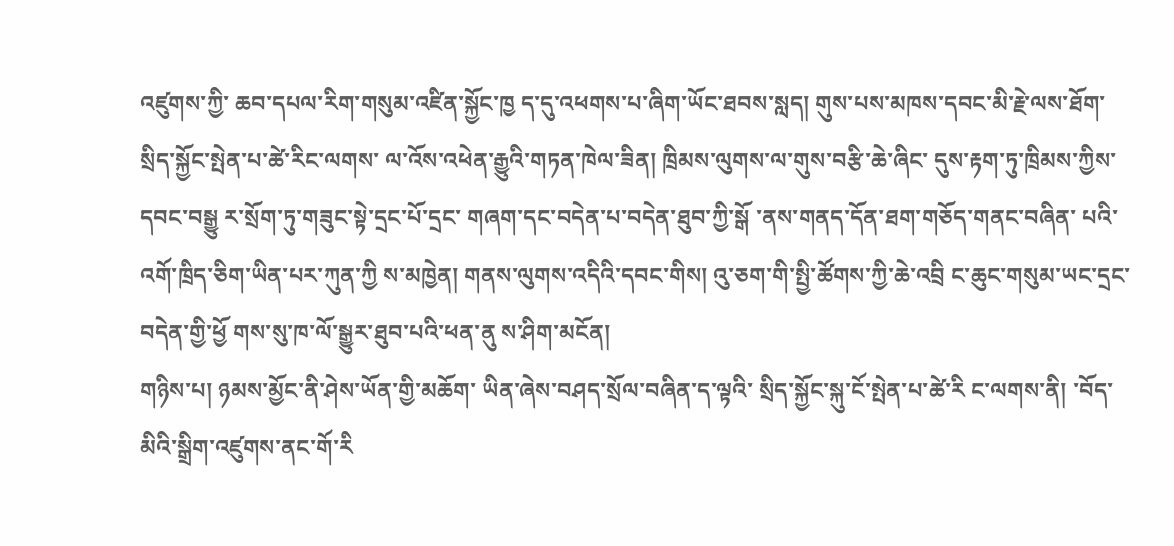འཛུགས་ཀྱི་ ཆབ་དཔལ་རིག་གསུམ་འཛིན་སྐྱོང་ཁྱ ད་དུ་འཕགས་པ་ཞིག་ཡོང་ཐབས་སླད། གུས་པས་མཁས་དབང་མི་རྗེ་ལས་ཐོག་ སྲིད་སྐྱོང་སྤེན་པ་ཚེ་རིང་ལགས་ ལ་འོས་འཕེན་རྒྱུའི་གཏན་ཁེལ་ཟིན། ཁྲིམས་ལུགས་ལ་གུས་བརྩི་ཆེ་ཞིང་ དུས་རྟག་ཏུ་ཁྲིམས་ཀྱིས་དབང་བསྒྱུ ར་སྲོག་ཏུ་གཟུང་སྟེ་དྲང་པོ་དྲང་ གཞག་དང་བདེན་པ་བདེན་ཐུབ་ཀྱི་སྒོ ་ནས་གནད་དོན་ཐག་གཅོད་གནང་བཞིན་ པའི་འགོ་ཁྲིད་ཅིག་ཡིན་པར་ཀུན་ཀྱི ས་མཁྱེན། གནས་ལུགས་འདིའི་དབང་གིས། འུ་ཅག་གི་སྤྱི་ཚོགས་ཀྱི་ཆེ་འབྲི ང་ཆུང་གསུམ་ཡང་དྲང་བདེན་གྱི་ཕྱོ གས་སུ་ཁ་ལོ་སྒྱུར་ཐུབ་པའི་ཕན་ནུ ས་ཤིག་མངོན།
གཉིས་པ། ཉམས་མྱོང་ནི་ཤེས་ཡོན་གྱི་མཆོག་ ཡིན་ཞེས་བཤད་སྲོལ་བཞིན་ད་ལྟའི་ སྲིད་སྐྱོང་སྐུ་ངོ་སྤེན་པ་ཚེ་རི ང་ལགས་ནི། ་བོད་མིའི་སྒྲིག་འཛུགས་ནང་གོ་རི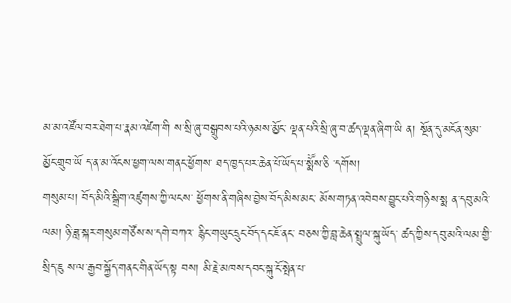མ་མ་འཛོལ་བར་ཐེག་པ་རྣམ་འཛེག་གི ས་སྲི་ཞུ་བསྒྲུབས་པའི་ཉམས་མྱོང་ ལྡན་པའི་སྲི་ཞུ་བ་ཚད་ལྡན་ཞིག་ཡི ན། སྔོན་དུ་མངོན་སུམ་མྱོང་གྲུབ་ཡོ ད་ན་མ་འོངས་ཕྱག་ལས་གནང་ཕྱོགས་ ཐད་ཁྱད་པར་ཆེན་པོ་ཡོད་པ་སྨཽས་ཅི ་དགོས།
གསུམ་པ། བོད་མིའི་སྒྲིག་འཛུགས་ཀྱི་ལངས་ ཕྱོགས་ནི་གཞིས་བྱེས་བོད་མིས་མང་ མོས་གཏན་འབེབས་བྱུང་པའི་གཉིས་སྨ ན་དབུ་མའི་ལམ། ཉི་ཟླ་སྐར་གསུམ་གཙོས་ས་དགེ་བཀའ་ རྙིང་གཡུང་དྲུང་བོད་དང་ཇོ་ནང་ བཅས་ཀྱི་བླ་ཆེན་སྤྲུལ་སྐུ་ཡོད་ ཚད་ཀྱིས་དབུ་མའི་ལམ་གྱི་སྲིད་ཇུ ས་ལ་རྒྱབ་སྐྱོད་གནང་གིན་ཡོད་སྟ བས། མི་རྗེ་མཁས་དབང་སྐུ་ངོ་སྤེན་པ་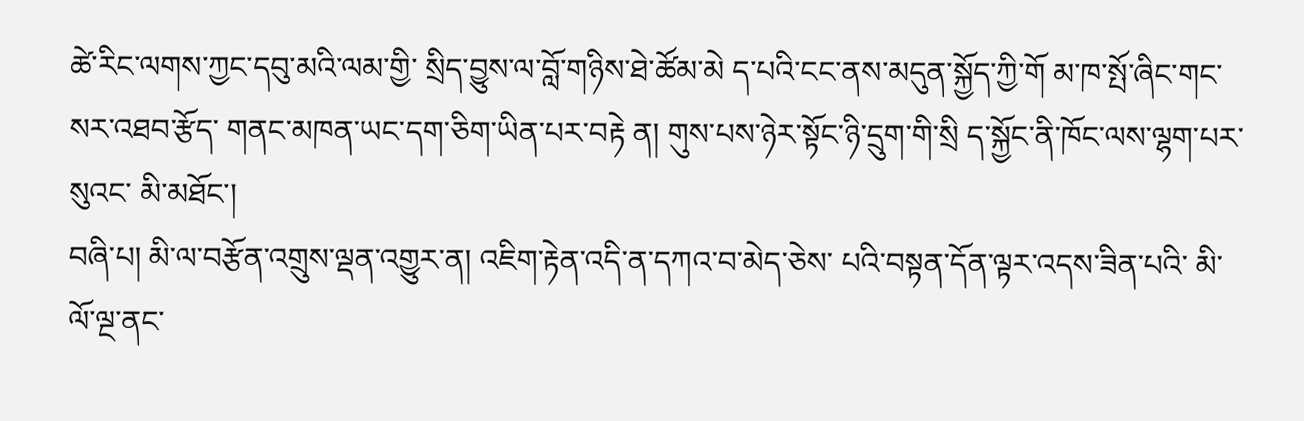ཚེ་རིང་ལགས་ཀྱང་དབུ་མའི་ལམ་གྱི་ སྲིད་བྱུས་ལ་བློ་གཉིས་ཐེ་ཚོམ་མེ ད་པའི་ངང་ནས་མདུན་སྐྱོད་ཀྱི་གོ མ་ཁ་སྤོ་ཞིང་གང་སར་འཐབ་རྩོད་ གནང་མཁན་ཡང་དག་ཅིག་ཡིན་པར་བརྟེ ན། གུས་པས་ཉེར་སྟོང་ཉི་དྲུག་གི་སྲི ད་སྐྱོང་ནི་ཁོང་ལས་ལྷག་པར་སུའང་ མི་མཐོང་།
བཞི་པ། མི་ལ་བརྩོན་འགྲུས་ལྡན་འགྱུར་ན། འཇིག་རྟེན་འདི་ན་དཀའ་བ་མེད་ཅེས་ པའི་བསྟན་དོན་ལྟར་འདས་ཟིན་པའི་ མི་ལོ་ལྔ་ནང་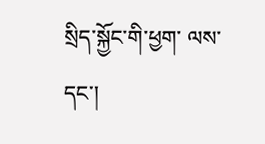སྲིད་སྐྱོང་གི་ཕྱག་ ལས་དང་།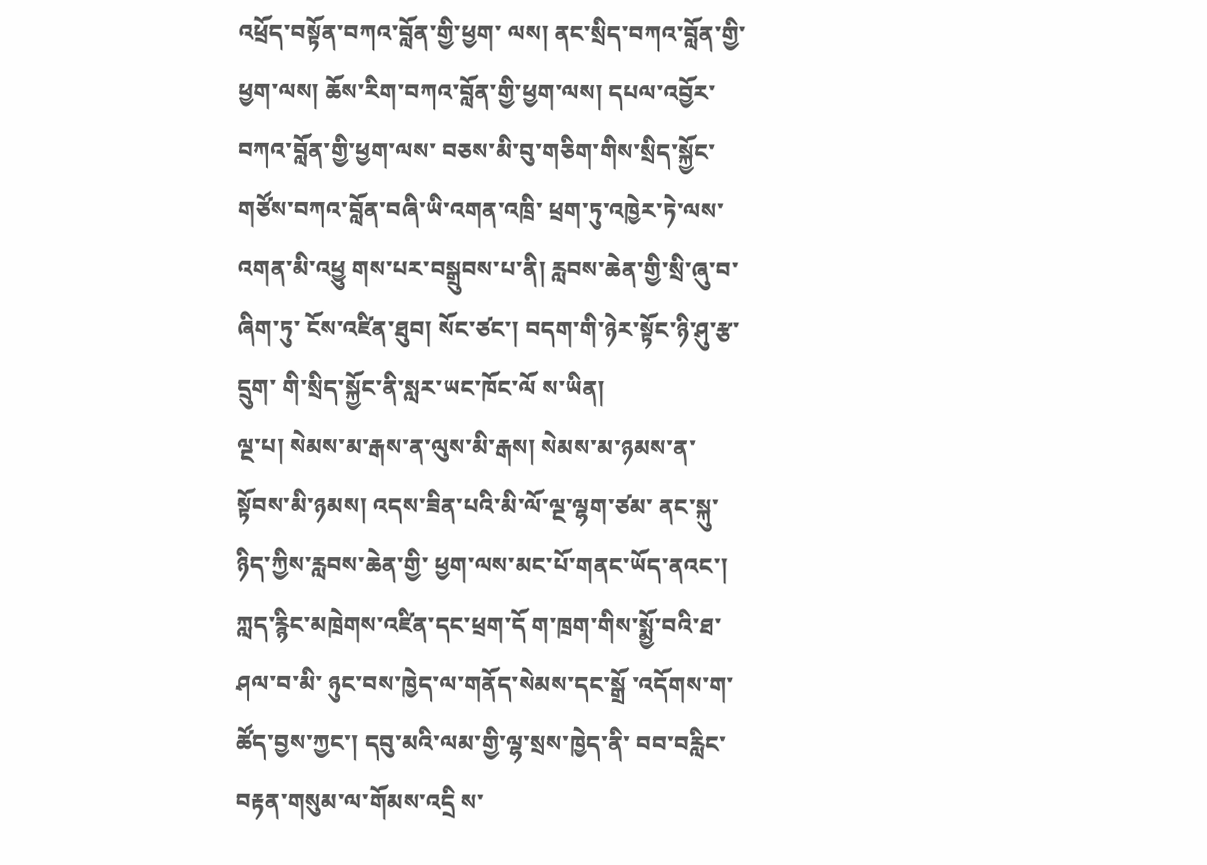འཕྲོད་བསྟོན་བཀའ་བློན་གྱི་ཕྱག་ ལས། ནང་སྲིད་བཀའ་བློན་གྱི་ཕྱག་ལས། ཆོས་རིག་བཀའ་བློན་གྱི་ཕྱག་ལས། དཔལ་འབྱོར་བཀའ་བློན་གྱི་ཕྱག་ལས་ བཅས་མི་བུ་གཅིག་གིས་སྲིད་སྐྱོང་ གཙོས་བཀའ་བློན་བཞི་ཡི་འགན་འཁྲི་ ཕྲག་ཏུ་འཁྱེར་ཏེ་ལས་འགན་མི་འཕྱུ གས་པར་བསྒྲུབས་པ་ནི། རླབས་ཆེན་གྱི་སྲི་ཞུ་བ་ཞིག་ཏུ་ ངོས་འཛིན་ཐུབ། སོང་ཙང་། བདག་གི་ཉེར་སྟོང་ཉི་ཤུ་རྩ་དྲུག་ གི་སྲིད་སྐྱོང་ནི་སླར་ཡང་ཁོང་ལོ ས་ཡིན།
ལྔ་པ། སེམས་མ་རྒས་ན་ལུས་མི་རྒས། སེམས་མ་ཉམས་ན་སྟོབས་མི་ཉམས། འདས་ཟིན་པའི་མི་ལོ་ལྔ་ལྷག་ཙམ་ ནང་སྐུ་ཉིད་ཀྱིས་རླབས་ཆེན་གྱི་ ཕྱག་ལས་མང་པོ་གནང་ཡོད་ནའང་། ཀླད་རྙིང་མཁྲེགས་འཛིན་དང་ཕྲག་དོ ག་ཁྲག་གིས་སྨྱོ་བའི་ཐ་ཤལ་བ་མི་ ཉུང་བས་ཁྱེད་ལ་གནོད་སེམས་དང་སྒྲོ ་འདོགས་ག་ཚོད་བྱས་ཀྱང་། དབུ་མའི་ལམ་གྱི་ལྷ་སྲས་ཁྱེད་ནི་ བབ་བརླིང་བརྟན་གསུམ་ལ་གོམས་འདྲི ས་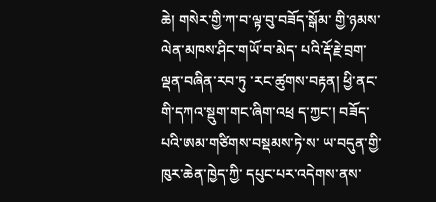ཆེ། གསེར་གྱི་ཀ་བ་ལྟ་བུ་བཟོད་སྒོམ་ གྱི་ཉམས་ལེན་མཁས་ཤིང་གཡོ་བ་མེད་ པའི་རྡོ་རྗེ་བྲག་ལྡན་བཞིན་རབ་ཏུ ་རང་ཚུགས་བརྟན། ཕྱི་ནང་གི་དཀའ་སྡུག་གང་ཞིག་འཕྲ ད་ཀྱང་། བཟོད་པའི་ཨམ་གཙིགས་བསྡམས་ཏེ་ས་ ཡ་བདུན་གྱི་ཁུར་ཆེན་ཁྱེད་ཀྱི་ དཔུང་པར་འདེགས་ནས་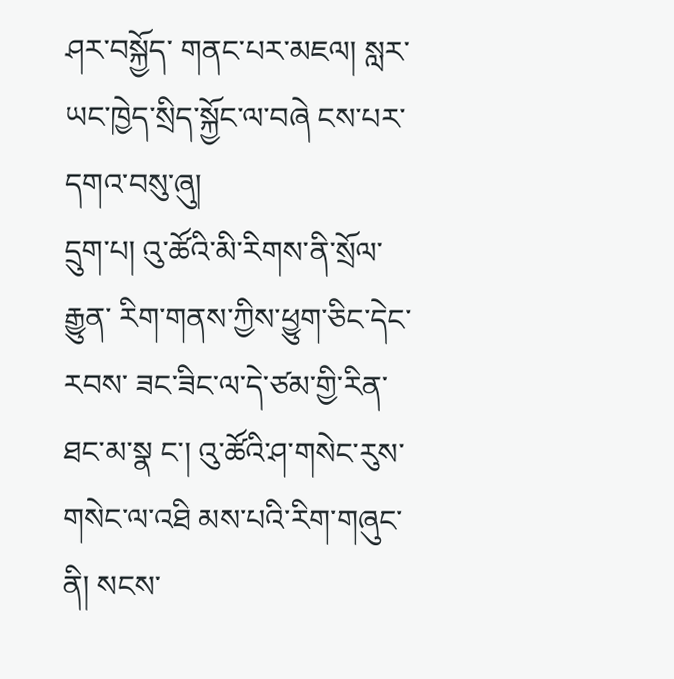ཤར་བསྐྱོད་ གནང་པར་མཇལ། སླར་ཡང་ཁྱེད་སྲིད་སྐྱོང་ལ་བཞེ ངས་པར་དགའ་བསུ་ཞུ།
དྲུག་པ། འུ་ཚོའི་མི་རིགས་ནི་སྲོལ་རྒྱུན་ རིག་གནས་ཀྱིས་ཕྱུག་ཅིང་དེང་རབས་ ཟང་ཟིང་ལ་དེ་ཙམ་གྱི་རིན་ཐང་མ་སྣ ང་། འུ་ཚོའི་ཤ་གསེང་རུས་གསེང་ལ་འཐི མས་པའི་རིག་གཞུང་ནི། སངས་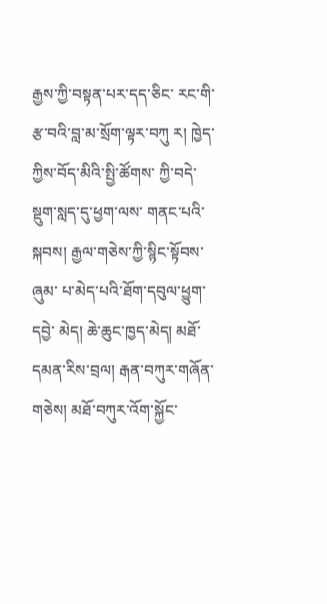རྒྱས་ཀྱི་བསྟན་པར་དད་ཅིང་ རང་གི་རྩ་བའི་བླ་མ་སྲོག་ལྟར་བཀུ ར། ཁྱེད་ཀྱིས་བོད་མིའི་སྤྱི་ཚོགས་ ཀྱི་བདེ་སྡུག་སླད་དུ་ཕྱག་ལས་ གནང་པའི་སྐབས། རྒྱལ་གཅེས་ཀྱི་སྙིང་སྟོབས་ཞུམ་ པ་མེད་པའི་ཐོག་དབུལ་ཕྱུག་དབྱེ་ མེད། ཆེ་ཆུང་ཁྱད་མེད། མཐོ་དམན་རིས་བྲལ། རྒན་བཀུར་གཞོན་གཅེས། མཐོ་བཀུར་འོག་སྐྱོང་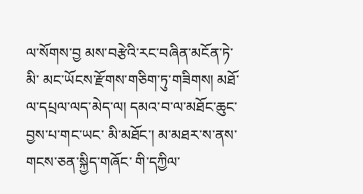ལ་སོགས་བྱ མས་བརྩེའི་རང་བཞིན་མངོན་ཏེ་མི་ མང་ཡོངས་རྫོགས་གཅིག་ཏུ་གཟིགས། མཐོ་ལ་དཔྲལ་ལད་མེད་ལ། དམའ་བ་ལ་མཐོང་ཆུང་བྱས་པ་གང་ཡང་ མི་མཐོང་། མ་མཐར་ས་ནས་གངས་ཅན་སྐྱིད་གཞོང་ གི་དཀྱིལ་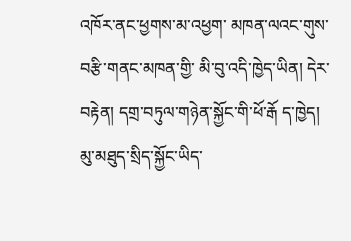འཁོར་ནང་ཕྱགས་མ་འཕྱག་ མཁན་ལའང་གུས་བརྩི་གནང་མཁན་གྱི་ མི་བུ་འདི་ཁྱེད་ཡིན། དེར་བརྟེན། དགྲ་བཏུལ་གཉེན་སྐྱོང་གི་ཕོ་རྒོ ད་ཁྱེད། མུ་མཐུད་སྲིད་སྐྱོང་ཡིད་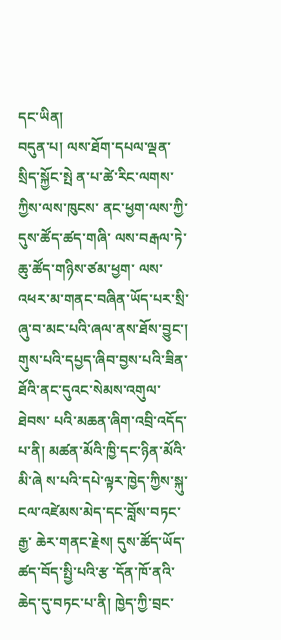དང་ཡིན།
བདུན་པ། ལས་ཐོག་དཔལ་ལྡན་སྲིད་སྐྱོང་སྤེ ན་པ་ཚེ་རིང་ལགས་ཀྱིས་ལས་ཁུངས་ ནང་ཕྱག་ལས་ཀྱི་དུས་ཚོད་ཚད་གཞི་ ལས་བརྒལ་ཏེ་ཆུ་ཚོད་གཉིས་ཙམ་ཕྱག་ ལས་འཕར་མ་གནང་བཞིན་ཡོད་པར་སྲི་ ཞུ་བ་མང་པའི་ཞལ་ནས་ཐོས་བྱུང་། གུས་པའི་དཔྱད་ཞིབ་བྱས་པའི་ཟིན་ ཐོའི་ནང་དུའང་སེམས་འགུལ་ཐེབས་ པའི་མཆན་ཞིག་འབྲི་འདོད་པ་ནི། མཚན་མོའི་ཁྱི་དང་ཉིན་མོའི་མི་ཞེ ས་པའི་དཔེ་ལྟར་ཁྱེད་ཀྱིས་སྐུ་ ངལ་འཛེམས་མེད་དང་བློས་བཏང་རྒྱ་ ཆེར་གནང་རྗེས། དུས་ཚོད་ཡོད་ཚད་བོད་སྤྱི་པའི་རྩ ་དོན་ཁོ་ནའི་ཆེད་དུ་བཏང་པ་ནི། ཁྱེད་ཀྱི་བྲང་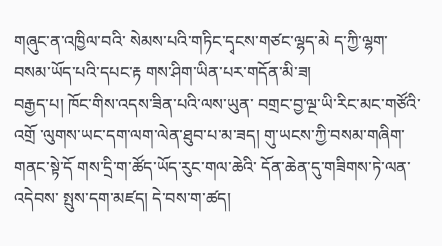གཞུང་ན་འཁྱིལ་བའི་ སེམས་པའི་གཏིང་དྭངས་གཙང་ལྷད་མེ ད་ཀྱི་ལྷག་བསམ་ཡོད་པའི་དཔང་རྟ གས་ཤིག་ཡིན་པར་གདོན་མི་ཟ།
བརྒྱད་པ། ཁོང་གིས་འདས་ཟིན་པའི་ལས་ཡུན་ བགྲང་བྱ་ལྔ་ཡི་རིང་མང་གཙོའི་འགྲོ ་ལུགས་ཡང་དག་ལག་ལེན་ཐུབ་པ་མ་ཟད། གུ་ཡངས་ཀྱི་བསམ་གཞིག་གནང་སྟེ་དོ གས་དྲི་ག་ཚོད་ཡོད་རུང་གལ་ཆེའི་ དོན་ཆེན་དུ་གཟིགས་ཏེ་ལན་འདེབས་ སྤུས་དག་མཛད། དེ་བས་ག་ཚད།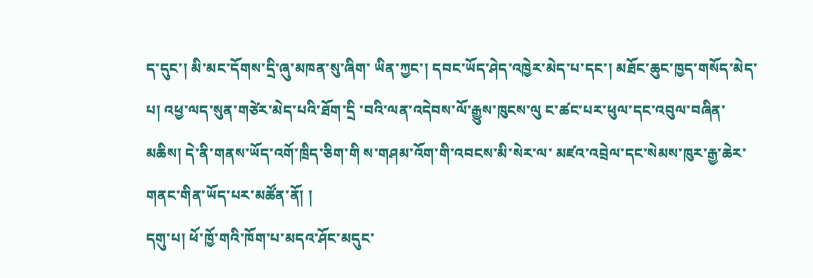ད་དུང་། མི་མང་དོགས་དྲི་ཞུ་མཁན་སུ་ཞིག་ ཡིན་ཀྱང་། དབང་ཡོད་ཤེད་འཁྱེར་མེད་པ་དང་། མཐོང་ཆུང་ཁྱད་གསོད་མེད་པ། འཕྱ་ལད་སུན་གཙེར་མེད་པའི་ཐོག་དྲི ་བའི་ལན་འདེབས་ལོ་རྒྱུས་ཁུངས་ལུ ང་ཚང་པར་ཕུལ་དང་འབུལ་བཞིན་མཆིས། དེ་ནི་གནས་ཡོད་འགོ་ཁྲིད་ཅིག་གི ས་གཤམ་འོག་གི་འབངས་མི་སེར་ལ་ མཛའ་འབྲེལ་དང་སེམས་ཁུར་རྒྱ་ཆེར་ གནང་གིན་ཡོད་པར་མཚོན་ནོ། །
དགུ་པ། ཕོ་ཁྱོ་གའི་ཁོག་པ་མདའ་ཤོང་མདུང་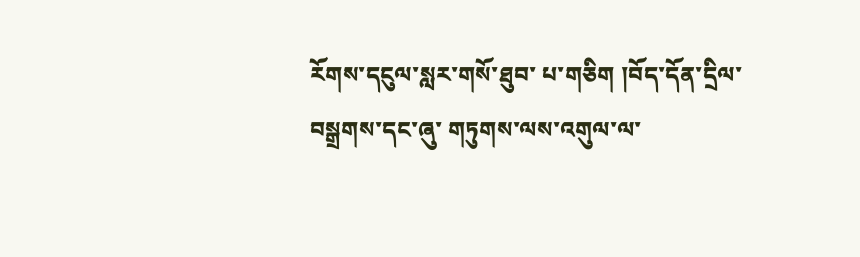རོགས་དངུལ་སླར་གསོ་ཐུབ་ པ་གཅིག །བོད་དོན་དྲིལ་བསྒྲགས་དང་ཞུ་ གཏུགས་ལས་འགུལ་ལ་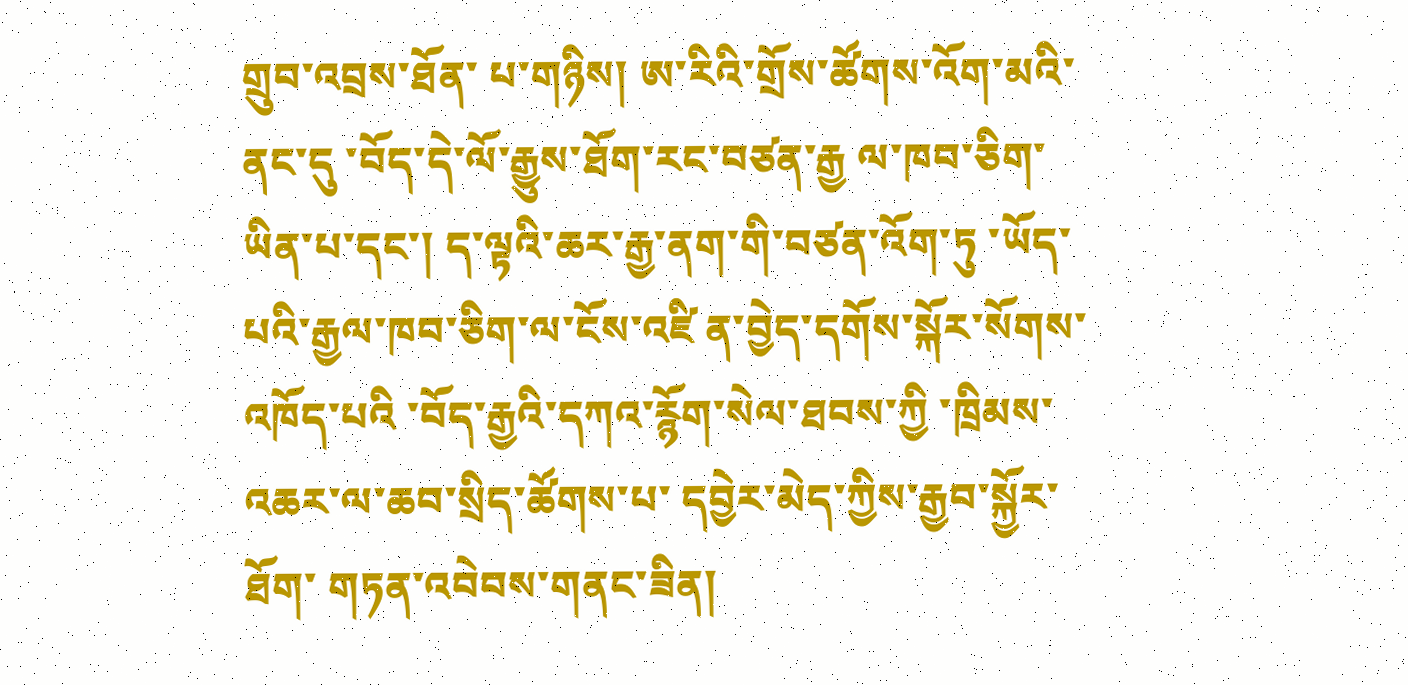གྲུབ་འབྲས་ཐོན་ པ་གཉིས། ཨ་རིའི་གྲོས་ཚོགས་འོག་མའི་ནང་དུ ་བོད་དེ་ལོ་རྒྱུས་ཐོག་རང་བཙན་རྒྱ ལ་ཁབ་ཅིག་ཡིན་པ་དང་། ད་ལྟའི་ཆར་རྒྱ་ནག་གི་བཙན་འོག་ཏུ ་ཡོད་པའི་རྒྱལ་ཁབ་ཅིག་ལ་ངོས་འཛི ན་བྱེད་དགོས་སྐོར་སོགས་འཁོད་པའི ་བོད་རྒྱའི་དཀའ་རྙོག་སེལ་ཐབས་ཀྱི ་ཁྲིམས་འཆར་ལ་ཆབ་སྲིད་ཚོགས་པ་ དབྱེར་མེད་ཀྱིས་རྒྱབ་སྐྱོར་ཐོག་ གཏན་འབེབས་གནང་ཟིན།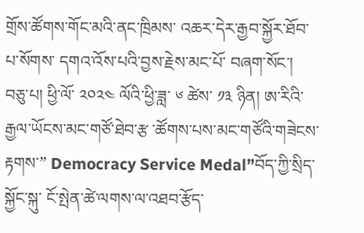གྲོས་ཚོགས་གོང་མའི་ནང་ཁྲིམས་ འཆར་དེར་རྒྱབ་སྐྱོར་ཐོབ་པ་སོགས་ དགའ་འོས་པའི་བྱས་རྗེས་མང་པོ་ བཞག་སོང་།
བཅུ་པ། ཕྱི་ལོ་ ༢༠༢༤ ལོའི་ཕྱི་ཟླ་ ༦ ཚེས་ ༡༣ ཉིན། ཨ་རིའི་རྒྱལ་ཡོངས་མང་གཙོ་ཐེབ་རྩ ་ཚོགས་པས་མང་གཙོའི་གཟེངས་རྟགས་” Democracy Service Medal”བོད་ཀྱི་སྲིད་སྐྱོང་སྐུ་ ངོ་སྤེན་ཚེ་ལགས་ལ་འཐབ་རྩོད་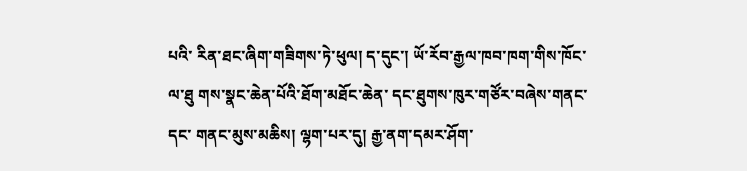པའི་ རིན་ཐང་ཞིག་གཟིགས་ཏེ་ཕུལ། ད་དུང་། ཡོ་རོབ་རྒྱལ་ཁབ་ཁག་གིས་ཁོང་ལ་ཐུ གས་སྣང་ཆེན་པོའི་ཐོག་མཐོང་ཆེན་ དང་ཐུགས་ཁུར་གཙོར་བཞེས་གནང་དང་ གནང་མུས་མཆིས། ལྷག་པར་དུ། རྒྱ་ནག་དམར་ཤོག་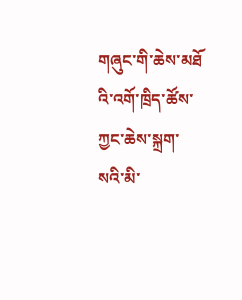གཞུང་གི་ཆེས་མཐོ འི་འགོ་ཁྲིད་ཚོས་ཀྱང་ཆེས་སྐྲག་ སའི་མི་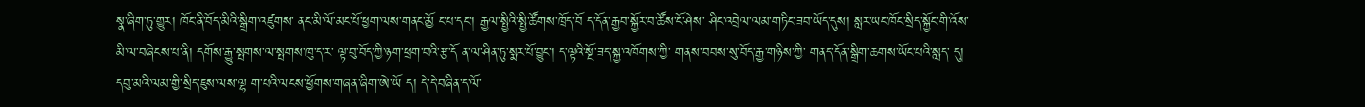སྣ་ཞིག་ཏུ་གྱུར། ཁོང་ནི་བོད་མིའི་སྒྲིག་འཛུགས་ ནང་མི་ལོ་མང་པོ་ཕྱག་ལས་གནང་མྱོ ང་པ་དང་། རྒྱལ་སྤྱིའི་སྤྱི་ཚོགས་ཁྲོད་བོ ད་དོན་རྒྱབ་སྐྱོར་བ་ཚོས་ངོ་ཤེས་ ཤིང་འབྲེལ་ལམ་གཏིང་ཟབ་ཡོད་དུས། སླར་ཡང་ཁོང་སྲིད་སྐྱོང་གི་འོས་ མི་ལ་བཞེངས་པ་ནི། དགོས་རྒྱུ་སྤགས་ལ་སྤགས་ཁུ་ད་ར་ ལྟ་བུ་བོད་ཀྱི་ཉག་ཕྲག་བའི་རྩ་དོ ན་ལ་ཤིན་ཏུ་སྨར་པོ་བྱུང་། ད་ལྟའི་སྔོ་ཟད་སྐྱ་འཁོགས་ཀྱི་ གནས་བབས་སུ་བོད་རྒྱ་གཉིས་ཀྱི་ གནད་དོན་སྒྲིག་ཆགས་ཡོང་པའི་སླད་ དུ། དབུ་མའི་ལམ་གྱི་སྲིད་ཇུས་ལས་ལྷ ག་པའི་ལངས་ཕྱོགས་གཞན་ཞིག་ཨེ་ཡོ ད། དེ་དེ་བཞིན་ད་ལོ་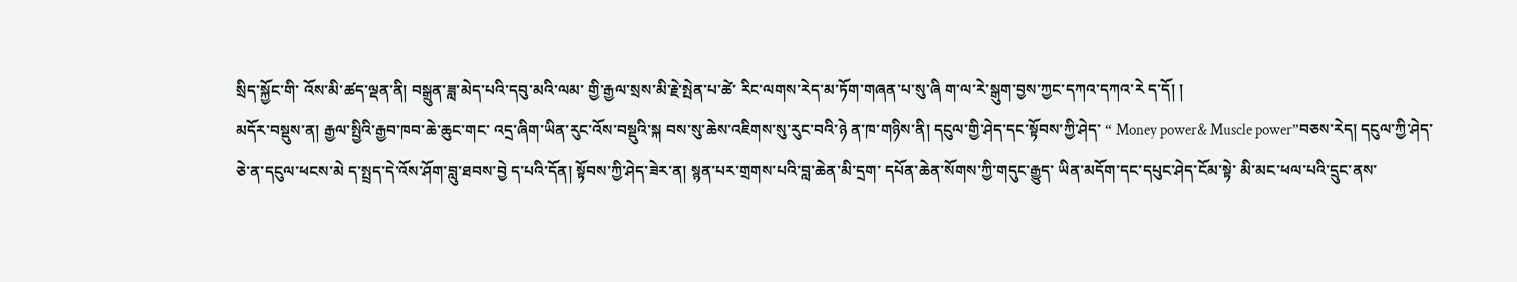སྲིད་སྐྱོང་གི་ འོས་མི་ཚད་ལྡན་ནི། བསྒྲུན་ཟླ་མེད་པའི་དབུ་མའི་ལམ་ གྱི་རྒྱལ་སྲས་མི་རྗེ་སྤེན་པ་ཚེ་ རིང་ལགས་རེད་མ་ཏོག་གཞན་པ་སུ་ཞི ག་ལ་རེ་སྒུག་བྱས་ཀྱང་དཀའ་དཀའ་རེ ད་དོ། །
མདོར་བསྡུས་ན། རྒྱལ་སྤྱིའི་རྒྱབ་ཁབ་ཆེ་ཆུང་གང་ འདྲ་ཞིག་ཡིན་རུང་འོས་བསྡུའི་སྐ བས་སུ་ཆེས་འཇིགས་སུ་རུང་བའི་ཉེ ན་ཁ་གཉིས་ནི། དངུལ་གྱི་ཤེད་དང་སྟོབས་ཀྱི་ཤེད་ “ Money power& Muscle power”བཅས་རེད། དངུལ་ཀྱི་ཤེད་ཅེ་ན་དངུལ་ཕངས་མེ ད་སྤྲད་དེ་འོས་ཤོག་བླུ་ཐབས་བྱེ ད་པའི་དོན། སྟོབས་ཀྱི་ཤེད་ཟེར་ན། སྙན་པར་གྲགས་པའི་བླ་ཆེན་མི་དྲག་ དཔོན་ཆེན་སོགས་ཀྱི་གདུང་རྒྱུད་ ཡིན་མདོག་དང་དཔུང་ཤེད་ངོམ་སྟེ་ མི་མང་ཕལ་པའི་དྲུང་ནས་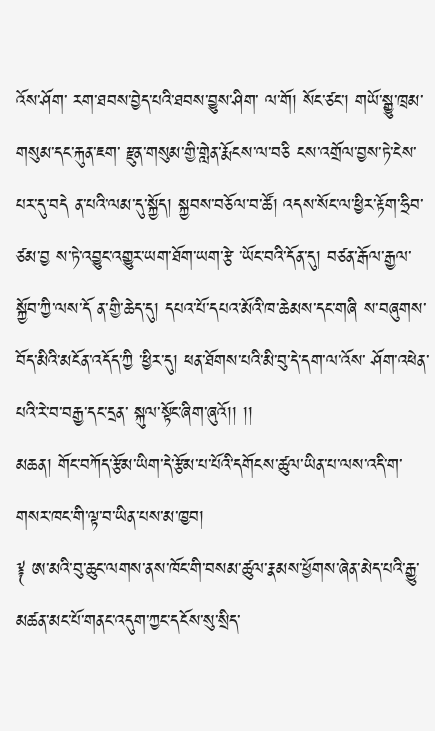འོས་ཤོག་ རག་ཐབས་བྱེད་པའི་ཐབས་བྱུས་ཤིག་ ལ་གོ། སོང་ཙང་། གཡོ་སྒྱུ་ཁྲམ་གསུམ་དང་རྐུན་ཇག་ རྫུན་གསུམ་གྱི་གླེན་རྨོངས་ལ་བཅི ངས་འགྲོལ་བྱས་ཏེ་ངེས་པར་དུ་བདེ ན་པའི་ལམ་དུ་སྐྱོད། སྐྱབས་བཅོལ་བ་ཚོ། འདས་སོང་ལ་ཕྱིར་རྟོག་ཧྲིབ་ཙམ་བྱ ས་ཏེ་འབྱུང་འགྱུར་ཡག་ཐོག་ཡག་རྩེ ་ཡོང་བའི་དོན་དུ། བཙན་རྒོལ་རྒྱལ་སྐྱོབ་ཀྱི་ལས་དོ ན་གྱི་ཆེད་དུ། དཔའ་པོ་དཔའ་མོའི་ཁ་ཆེམས་དང་གཞི ས་བཞུགས་བོད་མིའི་མངོན་འདོད་ཀྱི ་ཕྱིར་དུ། ཕན་ཐོགས་པའི་མི་བུ་དེ་དག་ལ་འོས་ ཤོག་འཕེན་པའི་རེ་བ་བརྒྱ་དང་དྲན་ སྐུལ་སྟོང་ཞིག་ཞུའོ།། །།
མཆན། གོང་བཀོད་རྩོམ་ཡིག་དེ་རྩོམ་པ་པོའི་དགོངས་ཚུལ་ཡིན་པ་ལས་འདི་ག་གསར་ཁང་གི་ལྟ་བ་ཡིན་པས་མ་ཁྱབ།
༈ ཨ་མའི་བུ་ཆུང་ལགས་ནས་ཁོང་གི་བསམ་ཚུལ་རྣམས་ཕྱོགས་ཞེན་མེད་པའི་རྒྱུ་མཚན་མང་པོ་གནང་འདུག་ཀྱང་དངོས་སུ་སྲིད་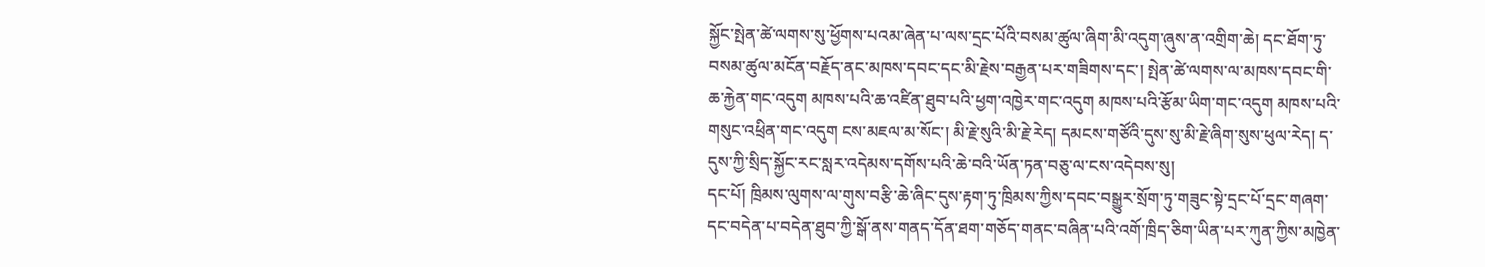སྐྱོང་སྤེན་ཚེ་ལགས་སུ་ཕྱོགས་པའམ་ཞེན་པ་ལས་དྲང་པོའི་བསམ་ཚུལ་ཞིག་མི་འདུག་ཞུས་ན་འགྲིག་ཆེ། དང་ཐོག་ཏུ་བསམ་ཚུལ་མངོན་བརྗོད་ནང་མཁས་དབང་དང་མི་རྗེས་བརྒྱན་པར་གཟིགས་དང་། སྤེན་ཚེ་ལགས་ལ་མཁས་དབང་གི་ཆ་རྐྱེན་གང་འདུག མཁས་པའི་ཆ་འཛིན་ཐུབ་པའི་ཕྱག་འཁྱེར་གང་འདུག མཁས་པའི་རྩོམ་ཡིག་གང་འདུག མཁས་པའི་གསུང་འཕྲིན་གང་འདུག ངས་མཇལ་མ་སོང་། མི་རྗེ་སུའི་མི་རྗེ་རེད། དམངས་གཙོའི་དུས་སུ་མི་རྗེ་ཞིག་སུས་ཕུལ་རེད། ད་དུས་ཀྱི་སྲིད་སྐྱོང་རང་སླར་འདེམས་དགོས་པའི་ཆེ་བའི་ཡོན་ཏན་བཅུ་ལ་ངས་འདེབས་སུ།
དང་པོ། ཁྲིམས་ལུགས་ལ་གུས་བརྩི་ཆེ་ཞིང་དུས་རྟག་ཏུ་ཁྲིམས་ཀྱིས་དབང་བསྒྱུར་སྲོག་ཏུ་གཟུང་སྟེ་དྲང་པོ་དྲང་གཞག་དང་བདེན་པ་བདེན་ཐུབ་ཀྱི་སྒོ་ནས་གནད་དོན་ཐག་གཅོད་གནང་བཞིན་པའི་འགོ་ཁྲིད་ཅིག་ཡིན་པར་ཀུན་ཀྱིས་མཁྱེན་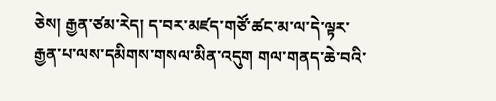ཅེས། རྒྱན་ཙམ་རེད། ད་བར་མཛད་གཙོ་ཚང་མ་ལ་དེ་ལྟར་རྒྱན་པ་ལས་དམིགས་གསལ་མིན་འདུག གལ་གནད་ཆེ་བའི་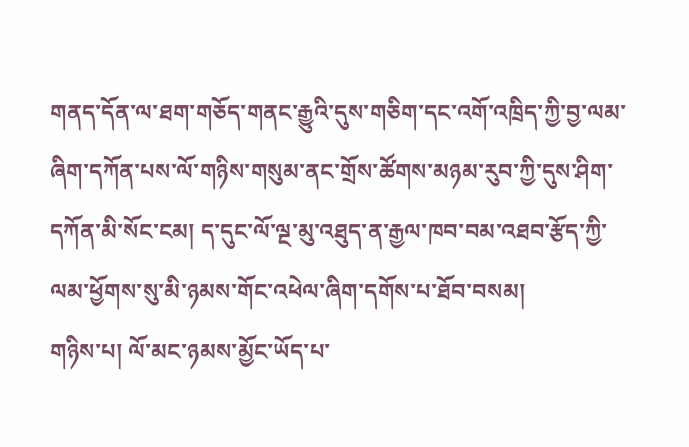གནད་དོན་ལ་ཐག་གཅོད་གནང་རྒྱུའི་དུས་གཅིག་དང་འགོ་འཁྲིད་ཀྱི་བྱ་ལམ་ཞིག་དཀོན་པས་ལོ་གཉིས་གསུམ་ནང་གྲོས་ཚོགས་མཉམ་རུབ་ཀྱི་དུས་ཤིག་དཀོན་མི་སོང་ངམ། ད་དུང་ལོ་ལྔ་མུ་འཐུད་ན་རྒྱལ་ཁབ་བམ་འཐབ་རྩོད་ཀྱི་ལམ་ཕྱོགས་སུ་མི་ཉམས་གོང་འཕེལ་ཞིག་དགོས་པ་ཐོབ་བསམ།
གཉིས་པ། ལོ་མང་ཉམས་མྱོང་ཡོད་པ་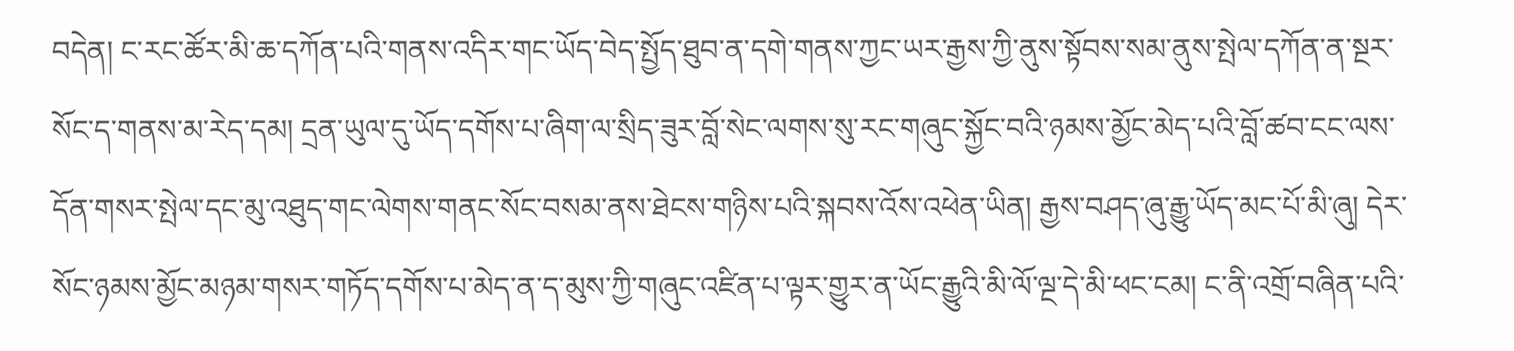བདེན། ང་རང་ཚོར་མི་ཆ་དཀོན་པའི་གནས་འདིར་གང་ཡོད་བེད་སྤྱོད་ཐུབ་ན་དགེ་གནས་ཀྱང་ཡར་རྒྱས་ཀྱི་ནུས་སྟོབས་སམ་ནུས་སྤེལ་དཀོན་ན་སྔར་སོང་ད་གནས་མ་རེད་དམ། དྲན་ཡུལ་དུ་ཡོད་དགོས་པ་ཞིག་ལ་སྲིད་ཟུར་བློ་སེང་ལགས་སུ་རང་གཞུང་སྐྱོང་བའི་ཉམས་མྱོང་མེད་པའི་བློ་ཚབ་ངང་ལས་དོན་གསར་སྤེལ་དང་མུ་འཐུད་གང་ལེགས་གནང་སོང་བསམ་ནས་ཐེངས་གཉིས་པའི་སྐབས་འོས་འཕེན་ཡིན། རྒྱས་བཤད་ཞུ་རྒྱུ་ཡོད་མང་པོ་མི་ཞུ། དེར་སོང་ཉམས་མྱོང་མཉམ་གསར་གཏོད་དགོས་པ་མེད་ན་ད་མུས་ཀྱི་གཞུང་འཛིན་པ་ལྟར་གྱུར་ན་ཡོང་རྒྱུའི་མི་ལོ་ལྔ་དེ་མི་ཕང་ངམ། ང་ནི་འགྲོ་བཞིན་པའི་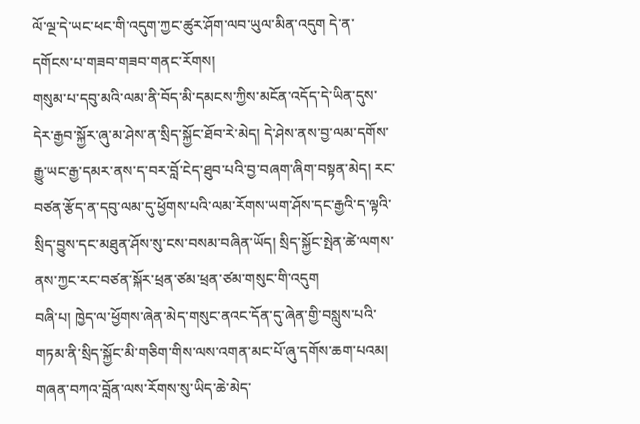ལོ་ལྔ་དེ་ཡང་ཕང་གི་འདུག་ཀྱང་ཚུར་ཤོག་ལབ་ཡུལ་མིན་འདུག དེ་ན་དགོངས་པ་གཟབ་གཟབ་གནང་རོགས།
གསུམ་པ་དབུ་མའི་ལམ་ནི་བོད་མི་དམངས་ཀྱིས་མངོན་འདོད་དེ་ཡིན་དུས་དེར་རྒྱབ་སྐྱོར་ཞུ་མ་ཤེས་ན་སྲིད་སྐྱོང་ཐོབ་རེ་མེད། དེ་ཤེས་ནས་བྱ་ལམ་དགོས་རྒྱུ་ཡང་རྒྱ་དམར་ནས་ད་བར་བློ་ངེད་ཐུབ་པའི་བྱ་བཞག་ཞིག་བསྟན་མེད། རང་བཙན་རྩོད་ན་དབུ་ལམ་དུ་ཕྱོགས་པའི་ལམ་རོགས་ཡག་ཤོས་དང་རྒྱའི་ད་ལྟའི་སྲིད་བྱུས་དང་མཐུན་ཤོས་སུ་ངས་བསམ་བཞིན་ཡོད། སྲིད་སྐྱོང་སྤེན་ཚེ་ལགས་ནས་ཀྱང་རང་བཙན་སྐོར་ཕྲན་ཙམ་ཕྲན་ཙམ་གསུང་གི་འདུག
བཞི་པ། ཁྱེད་ལ་ཕྱོགས་ཞེན་མེད་གསུང་ནའང་དོན་དུ་ཞེན་གྱི་བསླུས་པའི་གཏམ་ནི་སྲིད་སྐྱོང་མི་གཅིག་གིས་ལས་འགན་མང་པོ་ཞུ་དགོས་ཆག་པའམ། གཞན་བཀའ་བློན་ལས་རོགས་སུ་ཡིད་ཆེ་མེད་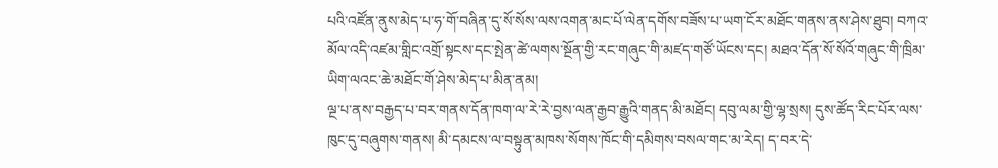པའི་འཛོན་ནུས་མེད་པ་ཧ་གོ་བཞིན་དུ་སོ་སོས་ལས་འགན་མང་པོ་ལེན་དགོས་བཟོས་པ་ཡག་ངོར་མཐོང་གནས་ནས་ཤེས་ཐུབ། བཀའ་མོལ་འདི་འཛམ་གླིང་འགྲོ་སྟངས་དང་སྤེན་ཚེ་ལགས་སྔོན་གྱི་རང་གཞུང་གི་མཛད་གཙོ་ཡོངས་དང། མཐའ་དོན་སོ་སོའོ་གཞུང་གི་ཁྲིམ་ཡིག་ལའང་ཆེ་མཐོང་གོ་ཤེས་མེད་པ་མིན་ནམ།
ལྔ་པ་ནས་བརྒྱད་པ་བར་གནས་དོན་ཁག་ལ་རེ་རེ་བྱས་ལན་རྒྱབ་རྒྱུའི་གནད་མི་མཐོང། དབུ་ལམ་གྱི་ལྷ་སྲས། དུས་ཚོད་རིང་པོར་ལས་ཁུང་དུ་བཞུགས་གནས། མི་དམངས་ལ་བསྟུན་མཁས་སོགས་ཁོང་གི་དམིགས་བསལ་གང་མ་རེད། ད་བར་དེ་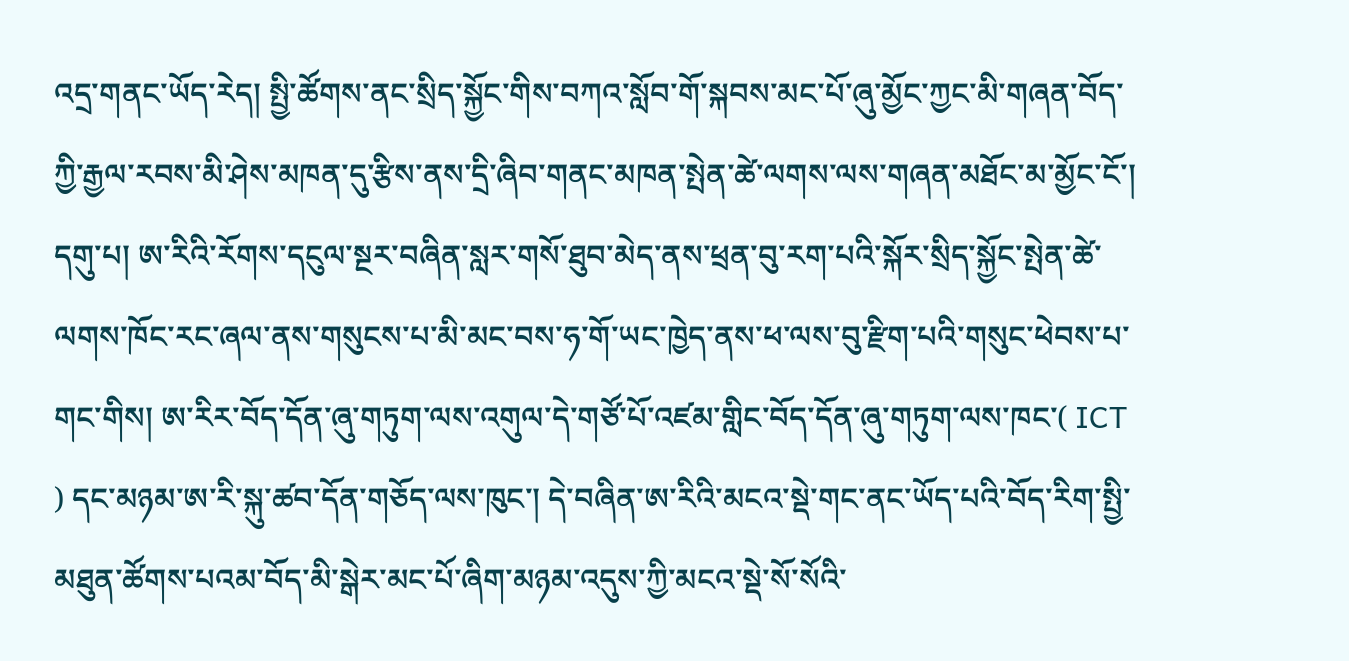འདྲ་གནང་ཡོད་རེད། སྤྱི་ཚོགས་ནང་སྲིད་སྐྱོང་གིས་བཀའ་སློབ་གོ་སྐབས་མང་པོ་ཞུ་མྱོང་ཀྱང་མི་གཞན་བོད་ཀྱི་རྒྱལ་རབས་མི་ཤེས་མཁན་དུ་རྩིས་ནས་དྲི་ཞིབ་གནང་མཁན་སྤེན་ཚེ་ལགས་ལས་གཞན་མཐོང་མ་མྱོང་ངོ་།
དགུ་པ། ཨ་རིའི་རོགས་དངུལ་སྔར་བཞིན་སླར་གསོ་ཐུབ་མེད་ནས་ཕྲན་བུ་རག་པའི་སྐོར་སྲིད་སྐྱོང་སྤེན་ཚེ་ལགས་ཁོང་རང་ཞལ་ནས་གསུངས་པ་མི་མང་བས་ཧ་གོ་ཡང་ཁྱེད་ནས་ཕ་ལས་བུ་རྫིག་པའི་གསུང་ཕེབས་པ་གང་གིས། ཨ་རིར་བོད་དོན་ཞུ་གཏུག་ལས་འགུལ་དེ་གཙོ་པོ་འཛམ་གླིང་བོད་དོན་ཞུ་གཏུག་ལས་ཁང་( ICT ) དང་མཉམ་ཨ་རི་སྐུ་ཚབ་དོན་གཅོད་ལས་ཁུང་། དེ་བཞིན་ཨ་རིའི་མངའ་སྡེ་གང་ནང་ཡོད་པའི་བོད་རིག་སྤྱི་མཐུན་ཚོགས་པའམ་བོད་མི་སྒེར་མང་པོ་ཞིག་མཉམ་འདུས་ཀྱི་མངའ་སྡེ་སོ་སོའི་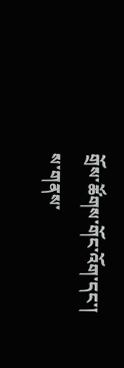གྲོས་ཚོགས་གོང་འོག་དང་། ས་གནས་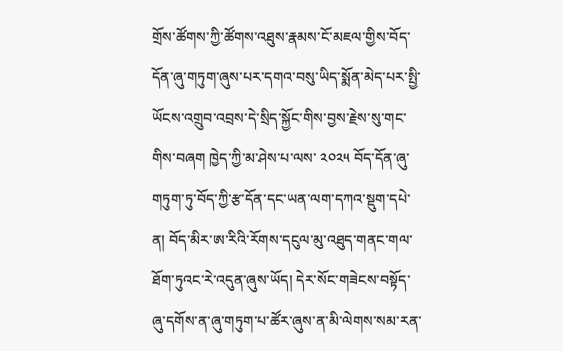གྲོས་ཚོགས་ཀྱི་ཚོགས་འཐུས་རྣམས་ངོ་མཇལ་གྱིས་བོད་དོན་ཞུ་གཏུག་ཞུས་པར་དགའ་བསུ་ཡིད་སྨོན་མེད་པར་སྤྱི་ཡོངས་འགྲུབ་འབྲས་དེ་སྲིད་སྐྱོང་གིས་བྱས་རྗེས་སུ་གང་གིས་བཞག ཁྱེད་ཀྱི་མ་ཤེས་པ་ལས་ ༢༠༢༥ བོད་དོན་ཞུ་གཏུག་ཏུ་བོད་ཀྱི་རྩ་དོན་དང་ཡན་ལག་དཀའ་སྡུག་དཔེ་ན། བོད་མིར་ཨ་རིའི་རོགས་དངུལ་མུ་འཐུད་གནང་གལ་ཐོག་ཏུའང་རེ་འདུན་ཞུས་ཡོད། དེར་སོང་གཟེངས་བསྟོད་ཞུ་དགོས་ན་ཞུ་གཏུག་པ་ཚོར་ཞུས་ན་མི་ལེགས་སམ་རན་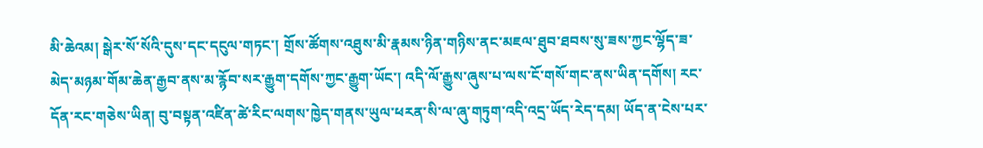མི་ཆེའམ། སྒེར་སོ་སོའི་དུས་དང་དངུལ་གཏང་། གྲོས་ཚོགས་འཐུས་མི་རྣམས་ཉིན་གཉིས་ནང་མཇལ་ཐུབ་ཐབས་སུ་ཟས་ཀྱང་ལྷོད་ཟ་མེད་མཉམ་གོམ་ཆེན་རྒྱབ་ནས་མ་རྙོབ་སར་རྒྱུག་དགོས་ཀྱང་རྒྱུག་ཡོང་། འདི་ལོ་རྒྱུས་ཞུས་པ་ལས་ངོ་གསོ་གང་ནས་ཡིན་དགོས། རང་དོན་རང་གཅེས་ཡིན། བུ་བསྟན་འཛིན་ཚེ་རིང་ལགས་ཁྱེད་གནས་ཡུལ་ཕརན་སི་ལ་ཞུ་གཏུག་འདི་འདྲ་ཡོད་རེད་དམ། ཡོད་ན་ངེས་པར་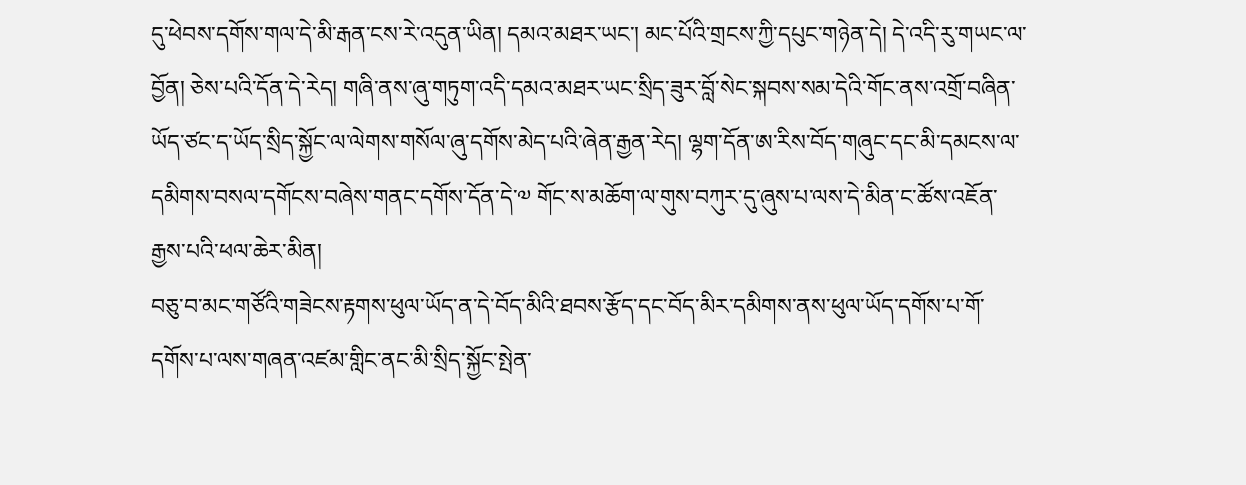དུ་ཕེབས་དགོས་གལ་དེ་མི་རྒན་ངས་རེ་འདུན་ཡིན། དམའ་མཐར་ཡང་། མང་པོའི་གྲངས་ཀྱི་དཔུང་གཉེན་དེ། དེ་འདི་རུ་གཡང་ལ་བྱོན། ཅེས་པའི་དོན་དེ་རེད། གཞི་ནས་ཞུ་གཏུག་འདི་དམའ་མཐར་ཡང་སྲིད་ཟུར་བློ་སེང་སྐབས་སམ་དེའི་གོང་ནས་འགྲོ་བཞིན་ཡོད་ཙང་ད་ཡོད་སྲིད་སྐྱོང་ལ་ལེགས་གསོལ་ཞུ་དགོས་མེད་པའི་ཞེན་རྒྱན་རེད། ལྷག་དོན་ཨ་རིས་བོད་གཞུང་དང་མི་དམངས་ལ་དམིགས་བསལ་དགོངས་བཞེས་གནང་དགོས་དོན་དེ་༧ གོང་ས་མཆོག་ལ་གུས་བཀུར་དུ་ཞུས་པ་ལས་དེ་མིན་ང་ཚོས་འཇོན་རྒྱས་པའི་ཕལ་ཆེར་མིན།
བཅུ་བ་མང་གཙོའི་གཟེངས་རྟགས་ཕུལ་ཡོད་ན་དེ་བོད་མིའི་ཐབས་རྩོད་དང་བོད་མིར་དམིགས་ནས་ཕུལ་ཡོད་དགོས་པ་གོ་དགོས་པ་ལས་གཞན་འཛམ་གླིང་ནང་མི་སྲིད་སྐྱོང་སྤེན་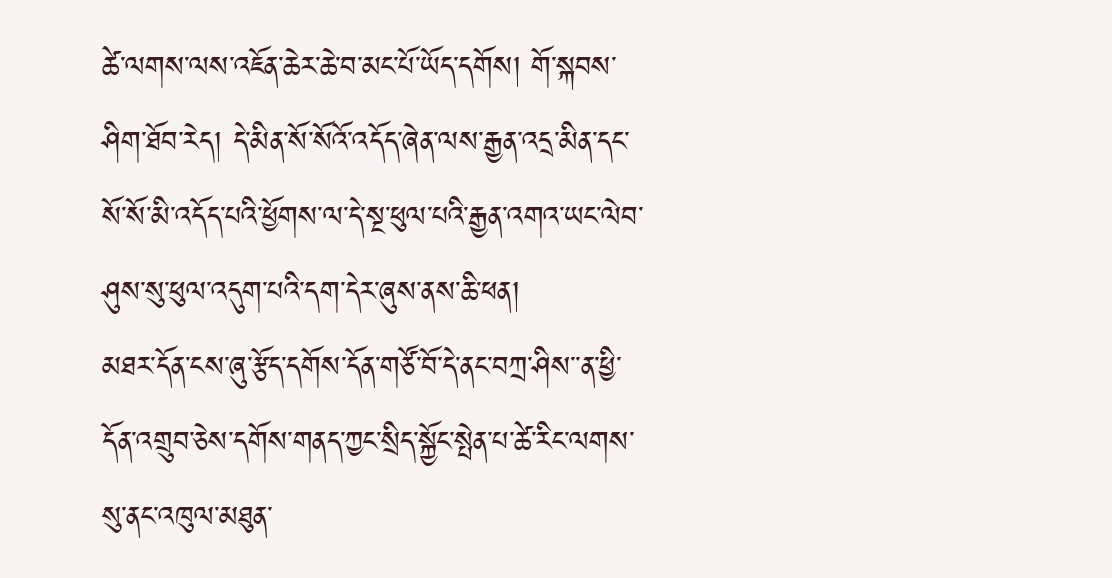ཚེ་ལགས་ལས་འཇོན་ཆེར་ཆེ་བ་མང་པོ་ཡོད་དགོས། གོ་སྐབས་ཤིག་ཐོབ་རེད། དེ་མིན་སོ་སོའོ་འདོད་ཞེན་ལས་རྒྱན་འདྲ་མིན་དང་སོ་སོ་མི་འདོད་པའི་ཕྱོགས་ལ་དེ་སྔ་ཕུལ་པའི་རྒྱན་འགའ་ཡང་ལེབ་ཤུས་སུ་ཕུལ་འདུག་པའི་དག་དེར་ཞུས་ནས་ཆི་ཕན།
མཐར་དོན་ངས་ཞུ་རྩོད་དགོས་དོན་གཙོ་བོ་དེ་ནང་བཀྲ་ཤིས་་ན་ཕྱི་དོན་འགྲུབ་ཅེས་དགོས་གནད་ཀྱང་སྲིད་སྐྱོང་སྤེན་པ་ཚེ་རིང་ལགས་སུ་ནང་འཁུལ་མཐུན་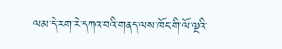ལམ་དེ་རག་རེ་དཀའ་བའི་གནད་ལས་ཁོང་གི་ལོ་ལྔའི་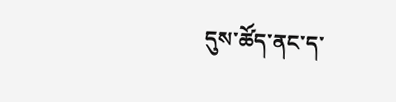དུས་ཚོད་ནང་ད་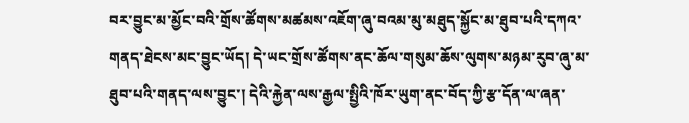བར་བྱུང་མ་མྱོང་བའི་གྲོས་ཚོགས་མཚམས་འཇོག་ཞུ་བའམ་མུ་མཐུད་སྐྱོང་མ་ཐུབ་པའི་དཀའ་གནད་ཐེངས་མང་བྱུང་ཡོད། དེ་ཡང་གྲོས་ཚོགས་ནང་ཆོལ་གསུམ་ཆོས་ལུགས་མཉམ་རུབ་ཞུ་མ་ཐུབ་པའི་གནད་ལས་བྱུང་། དེའི་རྐྱེན་ལས་རྒྱལ་སྤྱིའི་ཁོར་ཡུག་ནང་བོད་ཀྱི་རྩ་དོན་ལ་ཞན་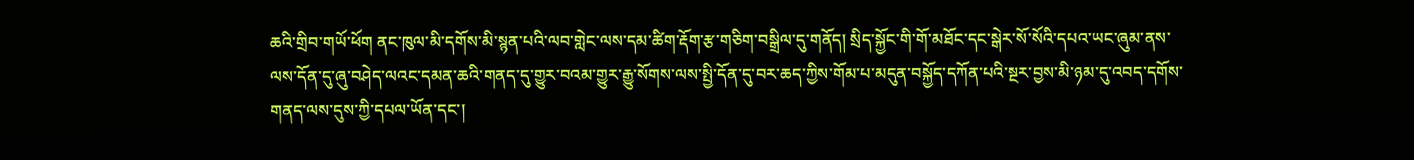ཆའི་གྲིབ་གཡོ་ཕོག ནང་ཁུལ་མི་དགོས་མི་སྙན་པའི་ལབ་གླེང་ལས་དམ་ཚིག་རྡོག་རྩ་གཅིག་བསྒྲིལ་དུ་གནོད། སྲིད་སྐྱོང་གི་གོ་མཐོང་དང་སྒེར་སོ་སོའི་དཔའ་ཡང་ཞུམ་ནས་ལས་དོན་དུ་ཞུ་བཤེད་ལའང་དམན་ཆའི་གནད་དུ་གྱུར་བའམ་གྱུར་རྒྱུ་སོགས་ལས་སྤྱི་དོན་དུ་བར་ཆད་ཀྱིས་གོམ་པ་མདུན་བསྐྱོད་དཀོན་པའི་སྔར་བྱས་མི་ཉམ་དུ་འབད་དགོས་གནད་ལས་དུས་ཀྱི་དཔལ་ཡོན་དང་།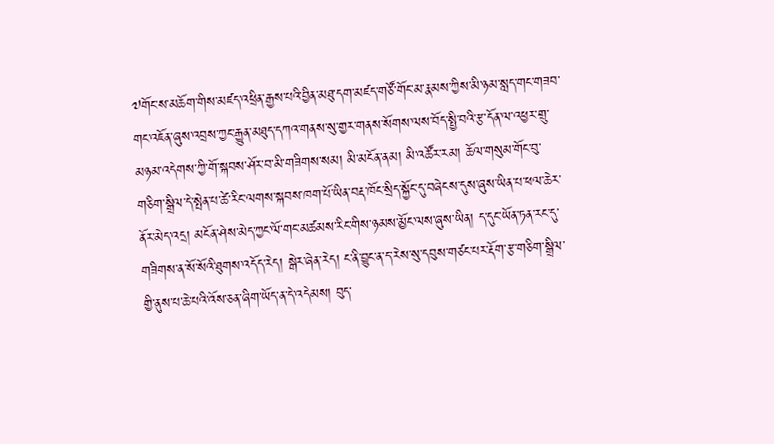༧གོང་ས་མཆོག་གིས་མཛད་འཕྲིན་རྒྱས་པའི་བྱིན་མཐུ་དག་མཛད་གཙོ་གོང་མ་རྣམས་ཀྱིས་མི་ཉམ་སླད་གང་གཟབ་གང་འཇོན་ཞུས་འབྲས་ཀྱང་རྒྱུན་མཐུད་དཀའ་གནས་སུ་གྱར་གནས་སོགས་ལས་བོད་སྤྱི་བའི་རྩ་དོན་ལ་འཕྱར་གྲུ་མཉམ་འདེགས་ཀྱི་གོ་སྐབས་ཤོར་བ་མི་གཟིགས་སམ། མི་མངོན་ནམ། མི་འཚོར་རམ། ཆོལ་གསུམ་གོང་བུ་གཅིག་སྒྲིལ་དེ་སྤེན་པ་ཚེ་རིང་ལགས་སྐབས་ཁག་པོ་ཡིན་བརྡ་ཁོང་སྲིད་སྐྱོང་དུ་བཞེངས་དུས་ཞུས་ཡིན་པ་ཕལ་ཆེར་ནོར་མེད་འདྲ། མངོན་ཤེས་མེད་ཀྱང་ལོ་གང་མཚམས་རིང་གིས་ཉམས་མྱོང་ལས་ཞུས་ཡིན། ད་དུང་ཡོན་ཏན་རང་དུ་གཟིགས་ན་སོ་སོའི་ཐུགས་འདོད་རེད། སྒེར་ཞེན་རེད། ང་ནི་བྱུང་ན་ད་རེས་སུ་དབུས་གཙང་པར་རྡོག་རྩ་གཅིག་སྒྲིལ་གྱི་ནུས་པ་ཆེ་པའི་འོས་ཅན་ཞིག་ཡོད་ན་དེ་འདེམས། བུད་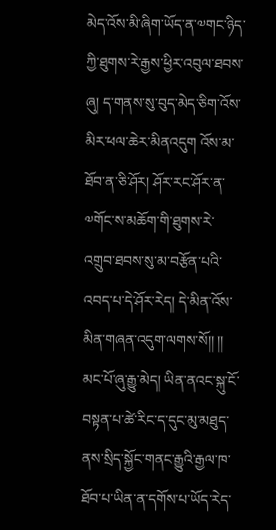མེད་འོས་མི་ཞིག་ཡོད་ན་༧གང་ཉིད་ཀྱི་ཐུགས་རེ་རྒྱས་ཕྱིར་འབུལ་ཐབས་ཞུ། ད་གནས་སུ་བུད་མེད་ཅིག་འོས་མིར་ཕལ་ཆེར་མིནའདུག འོས་མ་ཐོབ་ན་ཅི་ཤོར། ཤོར་རང་ཤོར་ན་༧གོང་ས་མཆོག་གི་ཐུགས་རེ་འགྲུབ་ཐབས་སུ་མ་བརྩོན་པའི་འབད་པ་དེ་ཤོར་རེད། དེ་མིན་འོས་མིན་གཞན་འདུག་ལགས་སོ།། །།
མང་པོ་ཞུ་རྒྱུ་མེད། ཡིན་ནའང་སྐུ་ངོ་བསྟན་པ་ཚེ་རིང་ད་དུང་མུ་མཐུད་ནས་སྲིད་སྐྱོང་གནང་རྒྱུའི་རྒྱལ་ཁ་ཐོབ་པ་ཡིན་ན་དགོས་པ་ཡོད་རེད་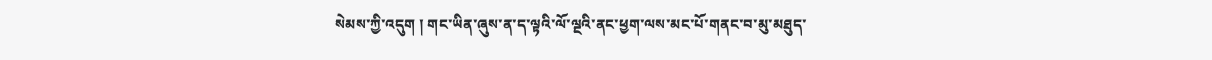སེམས་ཀྱི་འདུག ། གང་ཡིན་ཞུས་ན་ད་ལྟའི་ལོ་ལྔའི་ནང་ཕྱག་ལས་མང་པོ་གནང་བ་མུ་མཐུད་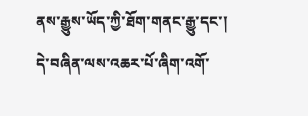ནས་རྒྱུས་ཡོད་ཀྱི་ཐོག་གནང་རྒྱུ་དང་། དེ་བཞིན་ལས་འཆར་པོ་ཞིག་འགོ་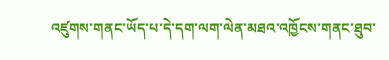འཛུགས་གནང་ཡོད་པ་དེ་དག་ལག་ལེན་མཐའ་འཁྱོངས་གནང་ཐུབ་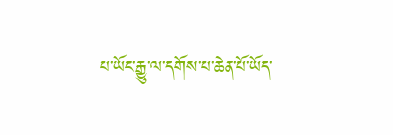པ་ཡོང་རྒྱུ་ལ་དགོས་པ་ཆེན་པོ་ཡོད་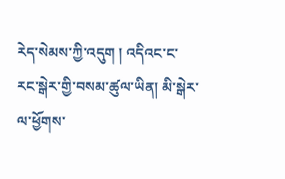རེད་སེམས་ཀྱི་འདུག ། འདིའང་ང་རང་སྒེར་གྱི་བསམ་ཚུལ་ཡིན། མི་སྒེར་ལ་ཕྱོགས་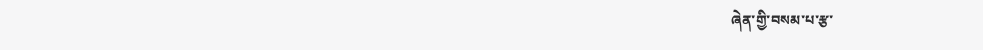ཞེན་གྱི་བསམ་པ་རྩ་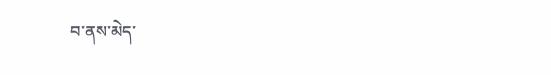བ་ནས་མེད་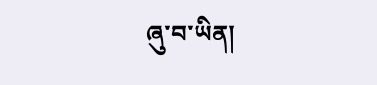ཞུ་བ་ཡིན།